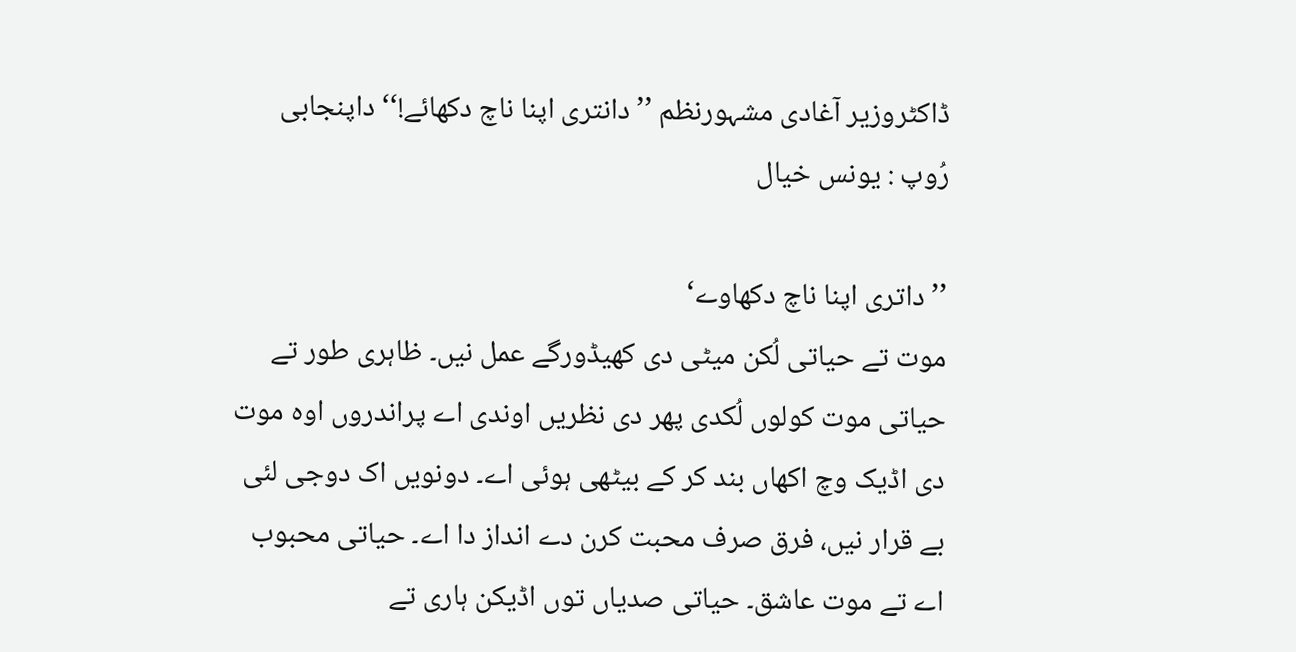ڈاکٹروزیر آغادی مشہورنظم ’’دانتری اپنا ناچ دکھائے!‘‘ داپنجابی رُوپ : یونس خیال

’’ داتری اپنا ناچ دکھاوے‘
موت تے حیاتی لُکن میٹی دی کھیڈورگے عمل نیں۔ ظاہری طور تے حیاتی موت کولوں لُکدی پھر دی نظریں اوندی اے پراندروں اوہ موت دی اڈیک وچ اکھاں بند کر کے بیٹھی ہوئی اے۔ دونویں اک دوجی لئی بے قرار نیں، فرق صرف محبت کرن دے انداز دا اے۔ حیاتی محبوب اے تے موت عاشق۔ حیاتی صدیاں توں اڈیکن ہاری تے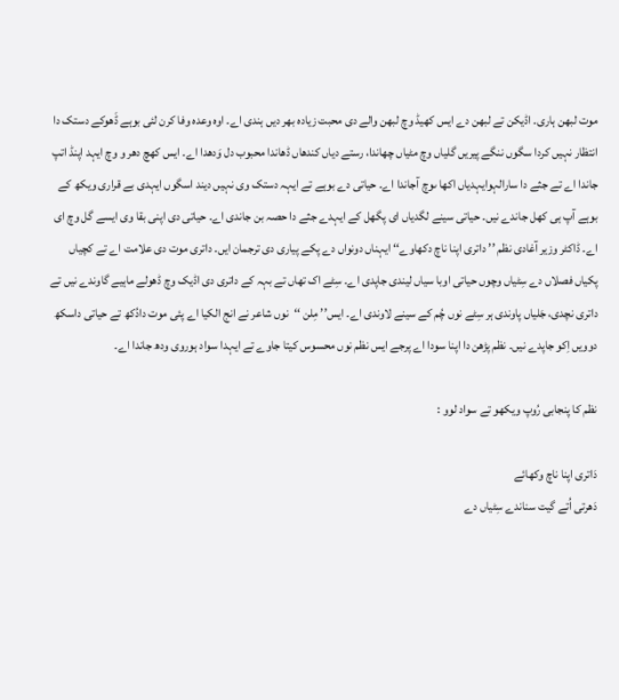موت لبھن ہاری۔ اڈیکن تے لبھن دے ایس کھیڈ وچ لبھن والے دی محبت زیادہ بھر دیں ہندی اے۔ اوہ وعدہ وفا کرن لئی بوہے ڈَھوکے دستک دا انتظار نہیں کردا سگوں ننگے پیریں گلیاں وچ مٹیاں چھاندا، رستے دیاں کندھاں ڈھاندا محبوب دل وَدھدا اے۔ ایس کھچ دھر و وچ ایہد اپنڈ اتپ جاندا اے تے جثے دا سارالہوایہدیاں اکھا ںوچ آجاندا اے۔ حیاتی دے بوہے تے ایہہ دستک وی نہیں دیند اسگوں ایہدی بے قراری ویکھ کے بوہے آپ ہی کھل جاندے نیں۔ حیاتی سینے لگدیاں ای پگھل کے ایہدے جثے دا حصہ بن جاندی اے۔ حیاتی دی اپنی بقا وی ایسے گل وچ ای اے۔ ڈاکٹر وزیر آغادی نظم ’’ داتری اپنا ناچ دکھاوے‘‘ ایہناں دونواں دے پکے پیاری دی ترجمان ایں۔ داتری موت دی علامت اے تے کچیاں پکیاں فصلاں دے سِٹیاں وچوں حیاتی اوبا سیاں لیندی جاپدی اے۔ سِٹے اک تھاں تے بہہ کے داتری دی اڈیک وچ ڈھولے ماہیے گاوندے نیں تے داتری نچدی، جَلیاں پاوندی ہر سِٹے نوں چُم کے سینے لاوندی اے۔ ایس’’ مِلن ‘‘نوں شاعر نے انج الکیا اے پئی موت دادُکھ تے حیاتی داسکھ دوویں اِکو جاپدے نیں۔ نظم پڑھن دا اپنا سودا اے پرجے ایس نظم نوں محسوس کیتا جاوے تے ایہدا سواد ہوروی ودھ جاندا اے۔

نظم کا پنجابی رُوپ ویکھو تے سواد لوو :

دَاتری اپنا ناچ وکھائے
دَھرتی اُتے گیت سناندے سِٹیاں دے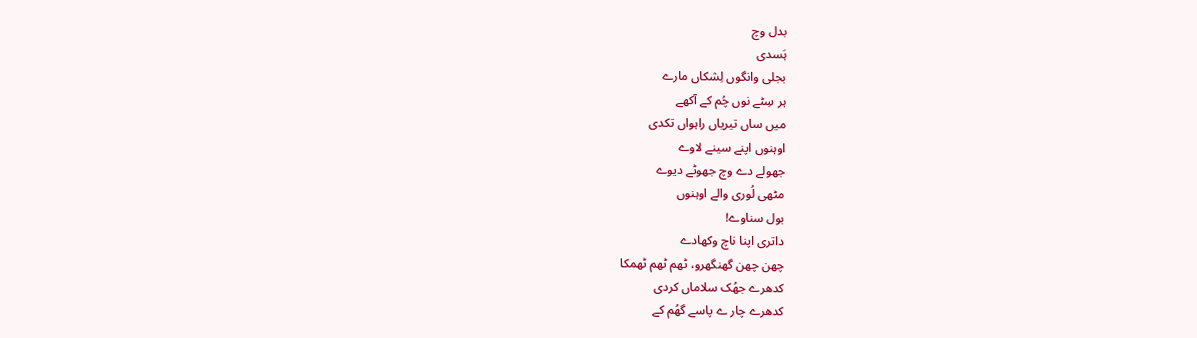بدل وچ
ہَسدی
بجلی وانگوں لِشکاں مارے
ہر سِٹے نوں چُم کے آکھے
میں ساں تیریاں راہواں تکدی
اوہنوں اپنے سینے لاوے
جھولے دے وچ جھوٹے دیوے
مٹھی لُوری والے اوہنوں
بول سناوے!
داتری اپنا ناچ وکھادے
چھن چھن گھنگھرو، ٹھم ٹھم ٹھمکا
کدھرے جھُک سلاماں کردی
کدھرے چار ے پاسے گھُم کے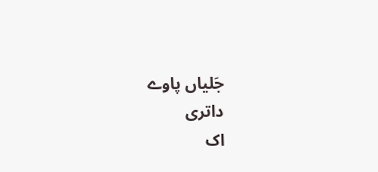جَلیاں پاوے
داتری
اک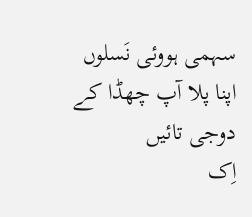سہمی ہووئی نَسلوں
اپنا پلا آپ چھڈا کے
دوجی تائیں
اِک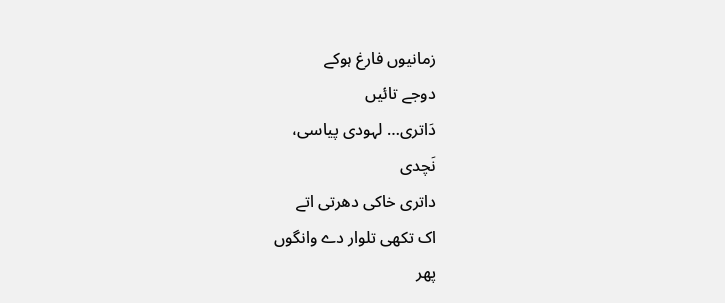زمانیوں فارغ ہوکے
دوجے تائیں
دَاتری… لہودی پیاسی،
نَچدی
داتری خاکی دھرتی اتے
اک تکھی تلوار دے وانگوں
پھر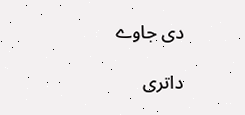دی جاوے

داتری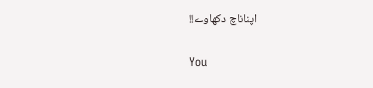اپناناچ دکھاوے!!

You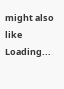might also like
Loading...